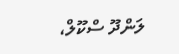ލަންދޫ ސްކޫލް،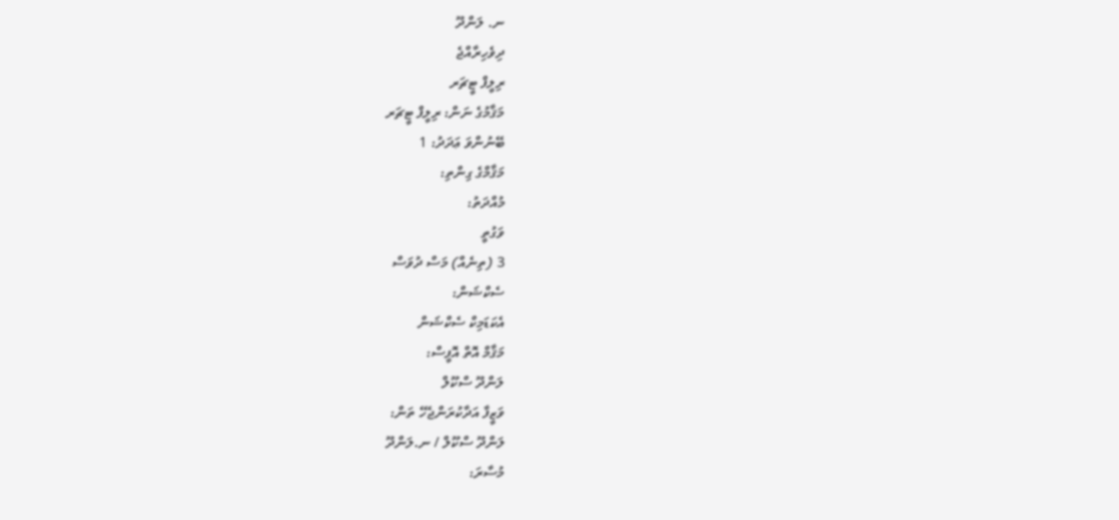ނ. ލަންދޫ
ދިވެހިރާއްޖެ
ރިލީފް ޓީޗަރ
މަޤާމުގެ ނަން: ރިލީފް ޓީޗަރ
ބޭނުންވަ ޢަދަދު: 1
މަޤާމްގެ ގިންތި:
މުއްދަތު:
ވަގުތީ
3 (ތިނެއް) މަސް ދުވަސް
ސެކްޝަން:
އެކަޑަމިކް ސެކްޝަން
މަޤާމް އޮތް އޮފީސް:
ލަންދޫ ސްކޫލް
ވަޒީފާ އަދާކުރަންޖެހޭ ތަން:
ލަންދޫ ސްކޫލް / ނ.ލަންދޫ
މުސާރަ: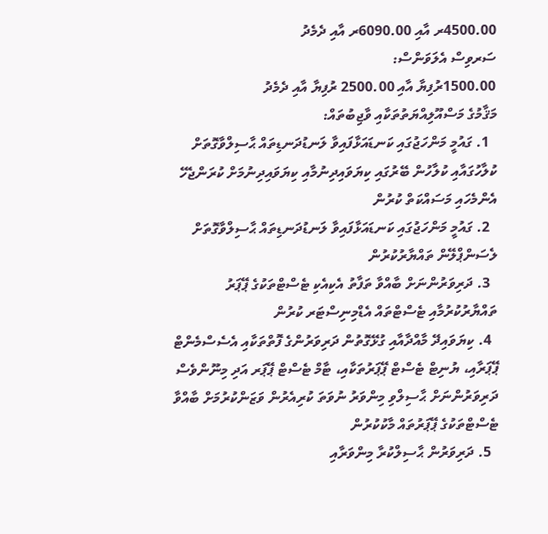4500.00ރ އާއި 6090.00ރ އާއި ދެމެދު
ސަރވިސް އެލަވަންސް:
1500.00ރުފިޔާ އާއި 2500.00 ރުފިޔާ އާއި ދެމެދު
މަޤާމުގެ މަސްއޫލިއްޔަތުތަކާއި ވާޖިބުތައް:
  1. ގައުމީ މަންހަޖުގައި ކަނޑައަޅާފައިވާ ލަނޑުދަނޑިތައް ޙާސިލްވާގޮތަށް ކުލާހުގައާއި ކުލާހުން ބޭރުގައި ކިޔަވައިދިނުމާއި ކިޔަވައިދިނުމަށް ކުރަންޖެހޭ އެންމެހައި މަސައްކަތް ކުރުން
  2. ގައުމީ މަންހަޖުގައި ކަނޑައަޅާފައިވާ ލަނޑުދަނޑިތައް ޙާސިލްވާގޮތަށް ލެސަންޕްލޭން ތައްޔާރުކުރުން
  3. ދަރިވަރުންނަށް ބާއްވާ ތަފާތު އެކިއެކި ޓެސްޓްތަކުގެ ޕޭޕަރު ތައްޔާރުކުރުމާއި ޓެސްޓްތައް އެޑްމިނިސްޓަރ ކުރުން
  4. ކިޔަވައިދޭ މާއްދާއާއި ގުޅޭގޮތުން ދަރިވަރުންގެ ފޮތްތަކާއި އެސެސްމެންޓް ޕޭޕަރާއި، ޔުނިޓް ޓެސްޓް ޕޭޕަރުތަކާއި، ޓާމް ޓެސްޓް ޕޭޕަރ އަދި މިނޫންވެސް ދަރިވަރުންނަށް ޙާސިލްވި މިންވަރު ނުވަތަ ކުރިއެރުން ވަޒަންކުރުމަށް ބާއްވާ ޓެސްޓްތަކުގެ ޕޭޕަރުތައް މާކުކުރުން
  5. ދަރިވަރުން ޙާސިލްކުރާ މިންވަރާއި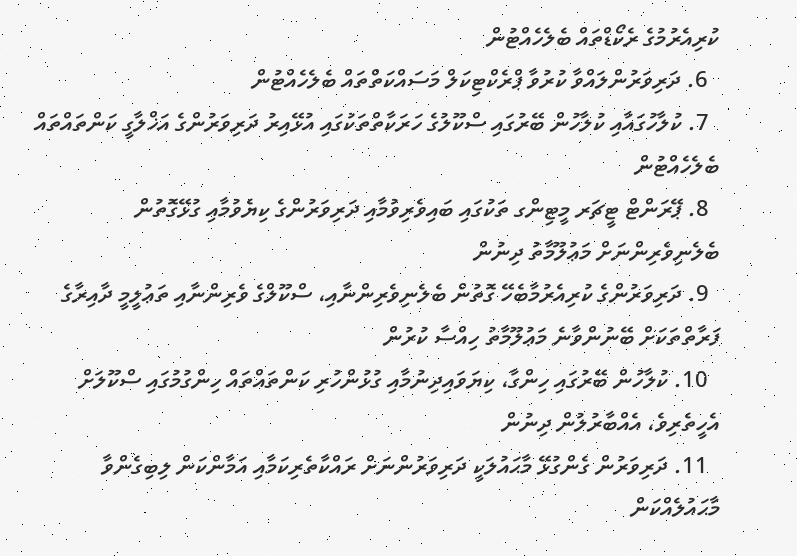ކުރިއެރުމުގެ ރެކޯޑްތައް ބެލެހެއްޓުން
  6. ދަރިވަރުންލައްވާ ކުރުވާ ޕްރެކްޓިކަލް މަސައްކަތްތައް ބެލެހެއްޓުން
  7. ކުލާހުގައާއި ކުލާހުން ބޭރުގައި ސްކޫލުގެ ހަރަކާތްތަކުގައި އުޅޭއިރު ދަރިވަރުންގެ އަޚްލާގީ ކަންތައްތައް ބެލެހެއްޓުން
  8. ޕޭރަންޓް ޓީޗަރ މީޓިންގ ތަކުގައި ބައިވެރިވުމާއި ދަރިވަރުންގެ ކިޔެވުމާއި ގުޅޭގޮތުން ބެލެނިވެރިންނަށް މަޢުލޫމާތު ދިނުން
  9. ދަރިވަރުންގެ ކުރިއެރުމާބެހޭ ގޮތުން ބެލެނިވެރިންނާއި، ސްކޫލްގެ ވެރިންނާއި ތަޢުލީމީ ދާއިރާގެ ފަރާތްތަކަށް ބޭނުންވާނެ މަޢުލޫމާތު ހިއްސާ ކުރުން
  10. ކުލާހުން ބޭރުގައި ހިންގާ، ކިޔަވައިދިނުމާއި ގުޅުންހުރި ކަންތައްތައް ހިންގުމުގައި ސްކޫލަށް އެހީތެރިވެ، އެއްބާރުލުން ދިނުން
  11. ދަރިވަރުން ގެންގުޅޭ މާޙައުލަކީ ދަރިވަރުންނަށް ރައްކާތެރިކަމާއި އަމާންކަން ލިބިގެންވާ މާޙައުލެއްކަން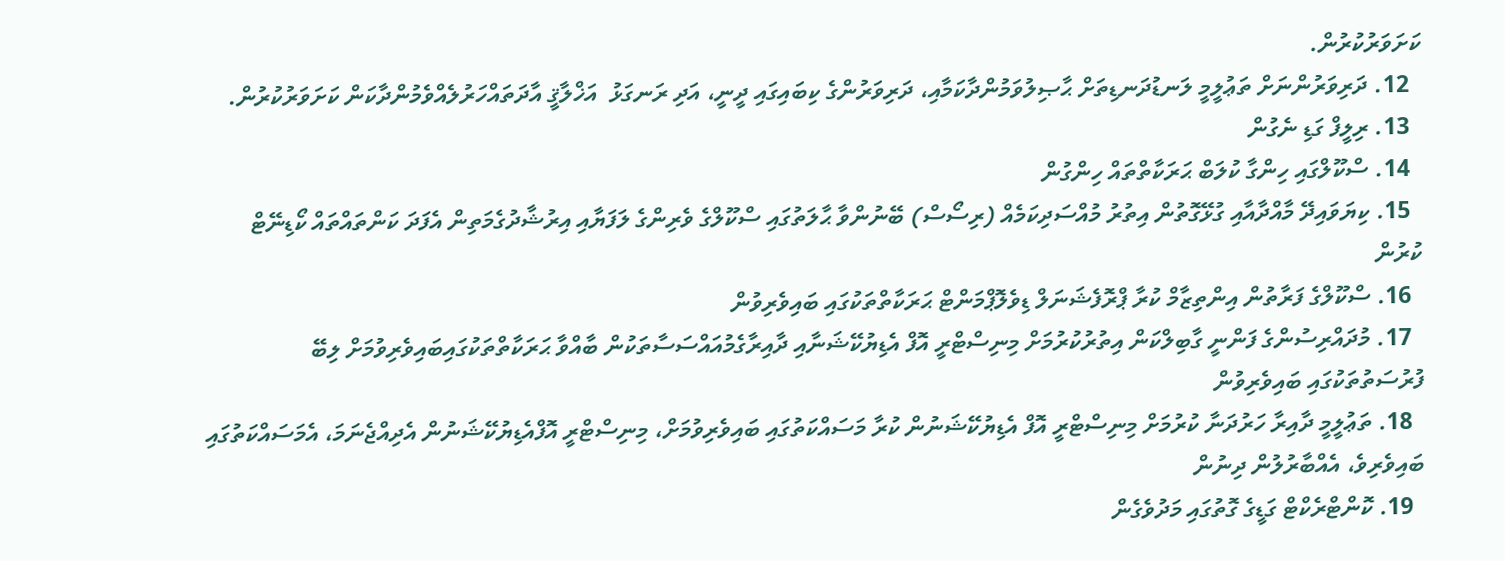ކަށަވަރުކުރުން.
  12. ދަރިވަރުންނަށް ތަޢުލީމީ ލަނޑުދަނޑިތަށް ޙާޞިލުވަމުންދާކަމާއި، ދަރިވަރުންގެ ކިބައިގައި ދީނީ، އަދި ރަނގަޅު  އަޚްލާޤީ އާދަތައްހަރުލެއްވެމުންދާކަން ކަށަވަރުކުރުން.
  13. ރިލީފް ގަޑި ނެގުން
  14. ސްކޫލްގައި ހިންގާ ކުލަބް ޙަރަކާތްތައް ހިންގުން
  15. ކިޔަވައިދޭ މާއްދާއާއި ގުޅޭގޮތުން އިތުރު މުއްސަދިކަމެއް (ރިސޯސް) ބޭނުންވާ ޙާލަތުގައި ސްކޫލްގެ ވެރިންގެ ލަފަޔާއި އިރުޝާދުގެމަތިން އެފަދަ ކަންތައްތައް ކޯޑިނޭޓް ކުރުން
  16. ސްކޫލްގެ ފަރާތުން އިންތިޒާމް ކުރާ ޕްރޮފެޝަނަލް ޑިވެލޮޕްމަންޓް ޙަރަކާތްތަކުގައި ބައިވެރިވުން
  17. މުދައްރިސުންގެ ފަންނީ ގާބިލްކަން އިތުރުކުރުމަށް މިނިސްޓްރީ އޮފް އެޑިޔުކޭޝަނާއި ދާއިރާގެމުއައްސަސާތަކުން ބާއްވާ ޙަރަކާތްތަކުގައިބައިވެރިވުމަށް ލިބޭ ފުރުސަތުތަކުގައި ބައިވެރިވުން
  18. ތަޢުލީމީ ދާއިރާ ހަރުދަނާ ކުރުމަށް މިނިސްޓްރީ އޮފް އެޑިޔުކޭޝަނުން ކުރާ މަސައްކަތުގައި ބައިވެރިވުމަށް، މިނިސްޓްރީ އޮފްއެޑިޔުކޭޝަނުން އެދިއްޖެނަމަ، އެމަސައްކަތުގައި ބައިވެރިވެ، އެއްބާރުލުން ދިނުން
  19. ކޮންޓްރެކްޓް ގަޑީގެ ގޮތުގައި މަދުވެގެން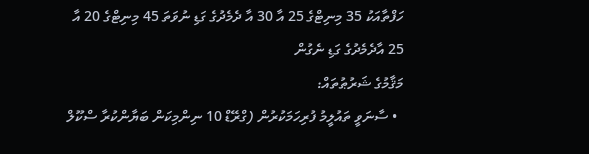ހަފްތާއަކު 35 މިނިޓްގެ 25 އާ 30 އާ ދެމެދުގެ ގަޑި ނުވަތަ 45 މިނިޓްގެ 20 އާ 25 އާދެމެދުގެ ގަޑި ނެގުން
މަޤާމުގެ ޝަރުޠުތައް:
  • ސާނަވީ ތައުލީމު ފުރިހަމަކުރުން (ގްރޭޑް 10 ނިންމިކަން ބަޔާންކުރާ ސްކޫލް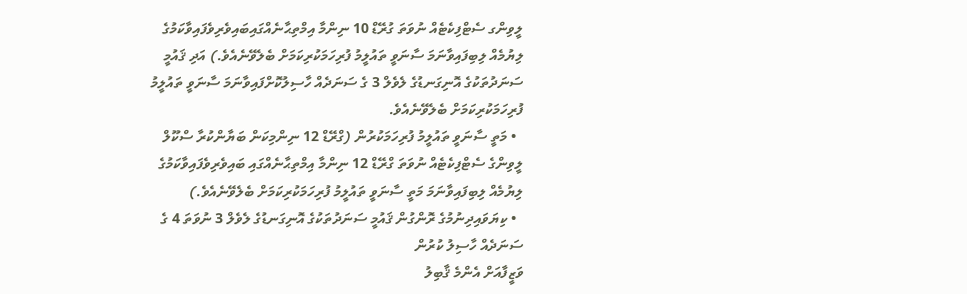ލީވިންގ ސެޓްފިކެޓެއް ނުވަތަ ގުރޭޑް 10 ނިންމާ އިމްތިޙާނެއްގައިބައިވެރިވެފައިވާކަމުގެ ލިޔުމެއް ލިބިފައިވާނަމަ ސާނަވީ ތައުލީމު ފުރިހަމަކުރިކަމަށް ބެލެވޭނެއެވެ.) އަދި ޤައުމީ ސަނަދުތަކުގެ އޮނިގަނޑުގެ ލެވެލް 3 ގެ ސަނަދެއް ހާސިލުކޮށްފައިވާނަމަ ސާނަވީ ތައުލީމު ފުރިހަމަކުރިކަމަށް ބެލެވޭނެއެވެ.
  • މަތީ ސާނަވީ ތައުލީމު ފުރިހަމަކުރުން (ގްރޭޑް 12 ނިންމިކަން ބަޔާންކުރާ ސްކޫލް ލީވިންގެ ސެޓްފިކެޓެއް ނުވަތަ ގްރޭޑް 12 ނިންމާ އިމްތިޙާނެއްގައި ބައިވެރިވެފައިވާކަމުގެ ލިޔުމެއް ލިބިފައިވާނަމަ މަތީ ސާނަވީ ތައުލީމު ފުރިހަމަކުރިކަމަށް ބެލެވޭނެއެވެ.)
  • ކިޔަވައިދިނުމުގެ ރޮންގުން ޤައުމީ ސަނަދުތަކުގެ އޮނިގަނޑުގެ ލެވެލް 3 ނުވަތަ 4 ގެ ސަނަދެއް ހާސިލު ކުރުން
ވަޒީފާއަށް އެންމެ ޤާބިލު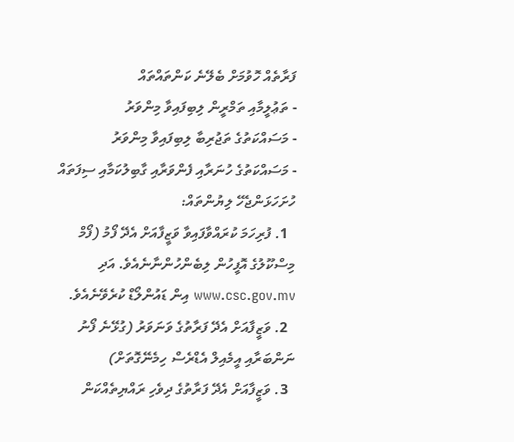ފަރާތެއް ހޮވުމަށް ބެލޭނެ ކަންތައްތައް
- ތަޢުލީމާއި ތަމްރީން ލިބިފައިވާ މިންވަރު
- މަސައްކަތުގެ ތަޖުރިބާ ލިބިފައިވާ މިންވަރު
- މަސައްކަތުގެ ހުނަރާއި ފެންވަރާއި ގާބިލުކަމާއި ސިފަތައް
ހުށަހަޅަންޖެހޭ ލިޔުންތައް:
  1. ފުރިހަމަ ކުރައްވާފައިވާ ވަޒީފާއަށް އެދޭ ފޯމު (ފޯމް މިސްކޫލުގެ އޮފީހުން ލިބެންހުންނާނެއެވެ. އަދި www.csc.gov.mv އިން ޑައުންލޯޑް ކުރެވޭނެއެވެ.
  2. ވަޒީފާއަށް އެދޭ ފަރާތުގެ ވަނަވަރު (ގުޅޭނެ ފޯނު ނަންބަރާއި އީމެއިލް އެޑްރެސް ހިމެނޭގޮތަށް)
  3. ވަޒީފާއަށް އެދޭ ފަރާތުގެ ދިވެހި ރައްޔިތެއްކަން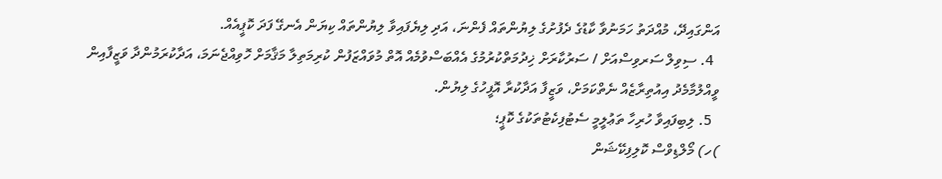އަންގައިދޭ، މުއްދަތު ހަމަނުވާ ކާޑުގެ ދެފުށުގެ ލިޔުންތައް ފެންނަ، އަދި ލިޔެފައިވާ ލިޔުންތައް ކިޔަން އެނގޭ ފަދަ ކޮޕީއެއް.
  4. ސިވިލް ސަރވިސްއަށް / ސަރުކާރަށް ޚިދުމަތްކުރުމުގެ އެއްބަސްވުމެއް އޮތް މުވައްޒަފުން ކުރިމަތިލާ މަޤާމަށް ހޮވިއްޖެނަމަ، އަދާކުރަމުންދާ ވަޒީފާއިން ވީއްލުމާމެދު އިއުތިރާޒެއް ނެތްކަމަށް، ވަޒީފާ އަދާކުރާ އޮފީހުގެ ލިޔުން.
  5. ލިބިފައިވާ ހުރިހާ ތަޢުލީމީ ސެޓުފިކެޓުތަކުގެ ކޮޕީ؛
)ހ) މޯލްޑިވްސް ކޮލިފިކޭޝަން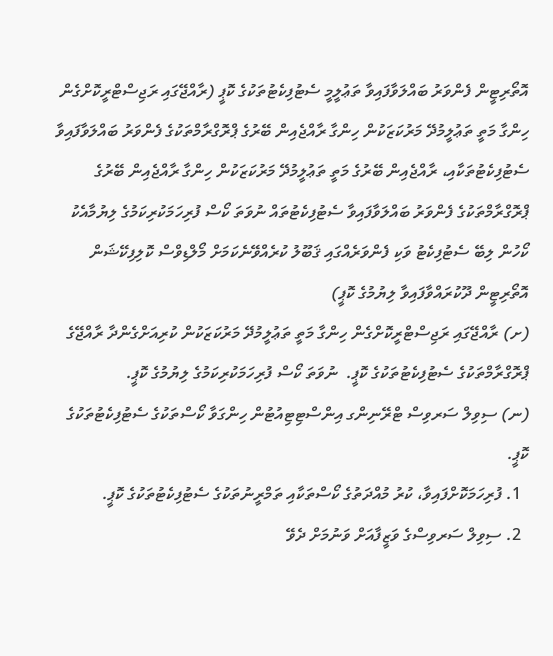އޮތޯރިޓީން ފެންވަރު ބައްލަވާފައިވާ ތަޢުލީމީ ސެޓުފިކެޓުތަކުގެ ކޮޕީ (ރާއްޖޭގައި ރަޖިސްޓްރީކޮށްގެން ހިންގާ މަތީ ތަޢުލީމުދޭ މަރުކަޒަކުން ހިންގާ ރާއްޖެއިން ބޭރުގެ ޕްރޮގްރާމްތަކުގެ ފެންވަރު ބައްލަވާފައިވާ ސެޓުފިކެޓުތަކާއި، ރާއްޖެއިން ބޭރުގެ މަތީ ތަޢުލީމުދޭ މަރުކަޒަކުން ހިންގާ ރާއްޖެއިން ބޭރުގެ ޕްރޮގްރާމްތަކުގެ ފެންވަރު ބައްލަވާފައިވާ ސެޓުފިކެޓުތައް ނުވަތަ ކޯސް ފުރިހަމަކުރިކަމުގެ ލިޔުމާއެކު ކޯހުން ލިބޭ ސެޓުފިކެޓު ވަކި ފެންވަރެއްގައި ޤަބޫލު ކުރެއްވޭނެކަމަށް މޯލްޑިވްސް ކޮލިފިކޭޝަން އޮތޯރިޓީން ދޫކުރައްވާފައިވާ ލިޔުމުގެ ކޮޕީ)
(ށ) ރާއްޖޭގައި ރަޖިސްޓްރީކޮށްގެން ހިންގާ މަތީ ތަޢުލީމުދޭ މަރުކަޒަކުން ކުރިއަށްގެންދާ ރާއްޖޭގެ ޕްރޮގްރާމްތަކުގެ ސެޓުފިކެޓުތަކުގެ ކޮޕީ.  ނުވަތަ ކޯސް ފުރިހަމަކުރިކަމުގެ ލިޔުމުގެ ކޮޕީ.
(ނ) ސިވިލް ސަރވިސް ޓްރޭނިންގ އިންސްޓިޓިއުޓުން ހިންގަވާ ކޯސްތަކުގެ ސެޓުފިކެޓުތަކުގެ ކޮޕީ.
  1. ފުރިހަމަކޮށްފައިވާ، ކުރު މުއްދަތުގެ ކޯސްތަކާއި ތަމްރީނުތަކުގެ ސެޓުފިކެޓުތަކުގެ ކޮޕީ.
  2. ސިވިލް ސަރވިސްގެ ވަޒީފާއަށް ވަނުމަށް ދެވޭ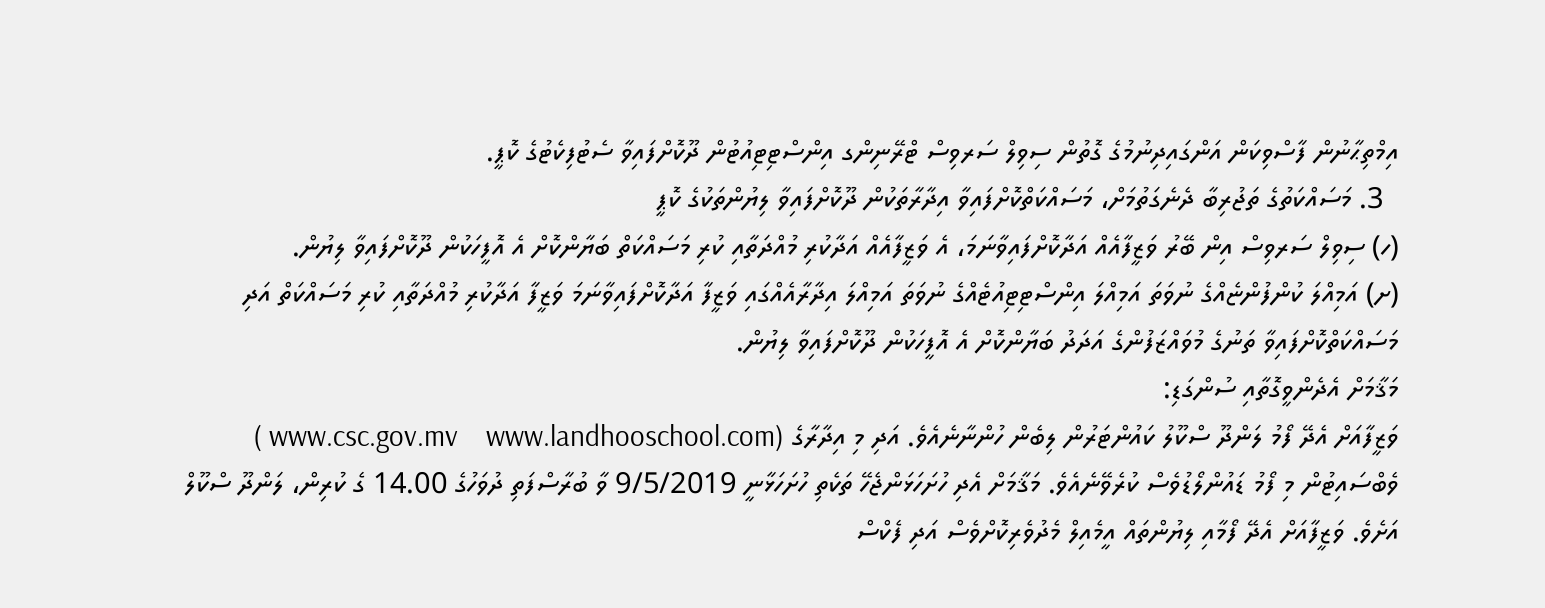އިމްތިޙާނުން ފާސްވިކަން އަންގައިދިނުމުގެ ގޮތުން ސިވިލް ސަރވިސް ޓްރޭނިންގ އިންސްޓިޓިއުޓުން ދޫކޮށްފައިވާ ސެޓުފިކެޓުގެ ކޮޕީ.
  3. މަސައްކަތުގެ ތަޖުރިބާ ދެނެގަތުމަށް، މަސައްކަތްކޮށްފައިވާ އިދާރާތަކުން ދޫކޮށްފައިވާ ލިޔުންތަކުގެ ކޮޕީ
(ހ) ސިވިލް ސަރވިސް އިން ބޭރު ވަޒީފާއެއް އަދާކޮށްފައިވާނަމަ، އެ ވަޒީފާއެއް އަދާކުރި މުއްދަތާއި ކުރި މަސައްކަތް ބަޔާންކޮށް އެ އޮފީހަކުން ދޫކޮށްފައިވާ ލިޔުން.
(ށ) އަމިއްލަ ކުންފުންޏެއްގެ ނުވަތަ އަމިއްލަ އިންސްޓިޓިއުޓެއްގެ ނުވަތަ އަމިއްލަ އިދާރާއެއްގައި ވަޒީފާ އަދާކޮށްފައިވާނަމަ ވަޒީފާ އަދާކުރި މުއްދަތާއި ކުރި މަސައްކަތް އަދި މަސައްކަތްކޮށްފައިވާ ތަނުގެ މުވައްޒަފުންގެ އަދަދު ބަޔާންކޮށް އެ އޮފީހަކުން ދޫކޮށްފައިވާ ލިޔުން.
މަޤާމަށް އެދެންވީގޮތާއި ސުންގަޑި:
ވަޒީފާއަށް އެދޭ ފޯމު ލަންދޫ ސްކޫލު ކައުންޓަރުން ލިބެން ހުންނާނެއެވެ. އަދި މި އިދާރާގެ (www.csc.gov.mv    www.landhooschool.com )  ވެބްސައިޓުން މި ފޯމު ޑައުންލޯޑުވެސް ކުރެވޭނެއެވެ. މަޤާމަށް އެދި ހުށަހަޅަންޖެހޭ ތަކެތި ހުށަހަޅާނީ 9/5/2019 ވާ ބުރާސްފަތި ދުވަހުގެ 14.00 ގެ ކުރިން، ލަންދޫ ސްކޫލް އަށެވެ. ވަޒީފާއަށް އެދޭ ފޯމާއި ލިޔުންތައް އީމެއިލް މެދުވެރިކޮށްވެސް އަދި ފެކްސް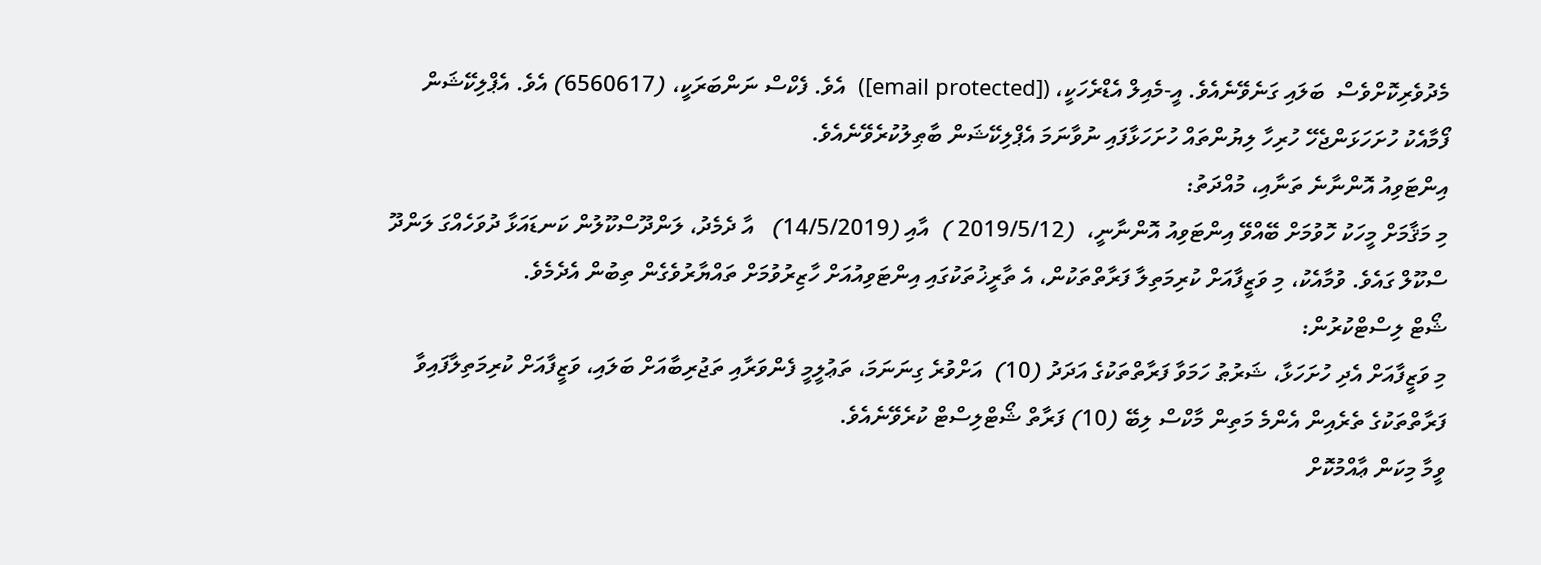މެދުވެރިކޮށްވެސް  ބަލައި ގަނެވޭނެއެވެ. އީ-މެއިލް އެޑްރެހަކީ، ([email protected])  އެވެ. ފެކްސް ނަންބަރަކީ، (6560617) އެވެ. އެޕްލިކޭޝަން ފޯމާއެކު ހުށަހަޅަންޖެހޭ ހުރިހާ ލިޔުންތައް ހުށަހަޅާފައި ނުވާނަމަ އެޕްލިކޭޝަން ބާޠިލުކުރެވޭނެއެވެ.
އިންޓަވިއު އޮންނާނެ ތަނާއި، މުއްދަތު:
މި މަޤާމަށް މީހަކު ހޮވުމަށް ބޭއްވޭ އިންޓަވިއު އޮންނާނީ،  (2019/5/12 )  އާއި (14/5/2019)   އާ ދެމެދު، ލަންދޫސްކޫލުން ކަނޑައަޅާ ދުވަހެއްގަ ލަންދޫ ސްކޫލް ގައެވެ. ވުމާއެކު، މި ވަޒީފާއަށް ކުރިމަތިލާ ފަރާތްތަކުން، އެ ތާރީޚުތަކުގައި އިންޓަވިއުއަށް ހާޒިރުވުމަށް ތައްޔާރުވެގެން ތިބުން އެދެމެވެ.
ޝޯޓް ލިސްޓްކުރުން:
މި ވަޒީފާއަށް އެދި ހުށަހަޅާ، ޝަރުޠު ހަމަވާ ފަރާތްތަކުގެ އަދަދު (10)  އަށްވުރެ ގިނަނަމަ، ތަޢުލީމީ ފެންވަރާއި ތަޖުރިބާއަށް ބަލައި، ވަޒީފާއަށް ކުރިމަތިލާފައިވާ ފަރާތްތަކުގެ ތެރެއިން އެންމެ މަތިން މާކްސް ލިބޭ (10) ފަރާތް ޝޯޓްލިސްޓް ކުރެވޭނެއެވެ.
ވީމާ މިކަން ޢާއްމުކޮށް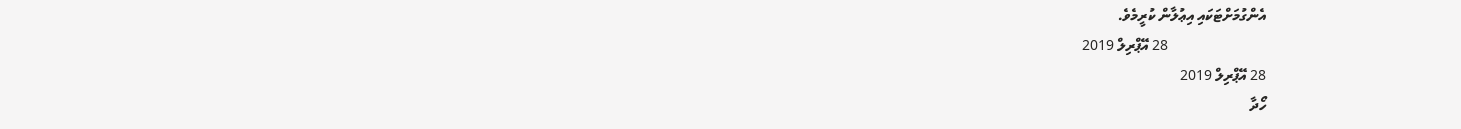އެންގުމަށްޓަކައި އިޢުލާން ކުރީމެވެ.
                           28 އޭޕްރިލް 2019
28 އޭޕްރިލް 2019
ހޯދާ